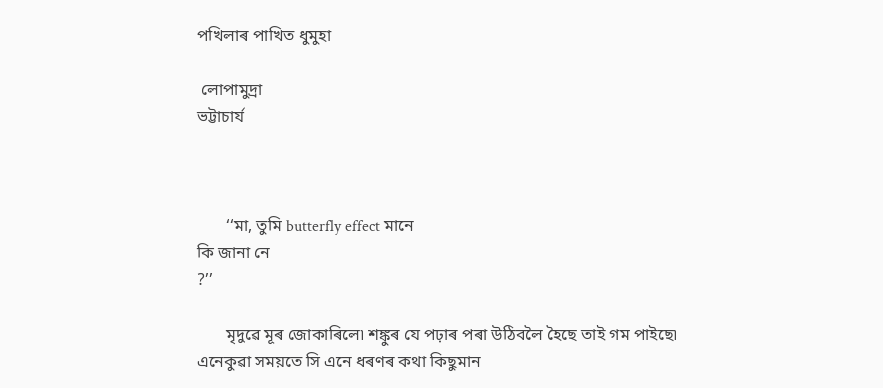পখিলাৰ পাখিত ধুমুহা

 লোপামুদ্ৰা
ভট্টাচাৰ্য



       ‘‘মা, তুমি butterfly effect মানে
কি জানা নে
?’’

       মৃদুৱে মূৰ জোকাৰিলে৷ শঙ্কুৰ যে পঢ়াৰ পৰা উঠিবলৈ হৈছে তাই গম পাইছে৷
এনেকুৱা সময়তে সি এনে ধৰণৰ কথা কিছুমান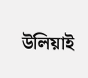উলিয়াই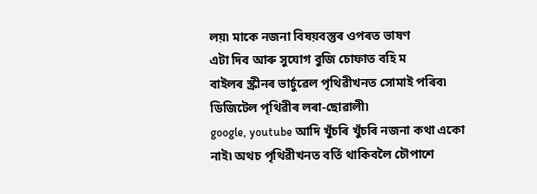লয়৷ মাকে নজনা বিষয়বস্তুৰ ওপৰত ভাষণ
এটা দিব আৰু সুযোগ বুজি চোফাত বহি ম
বাইলৰ স্ক্ৰীনৰ ভাৰ্চুৱেল পৃথিৱীখনত সোমাই পৰিব৷ ডিজিটেল পৃথিৱীৰ লৰা-ছোৱালী৷
google, youtube আদি খুঁচৰি খুঁচৰি নজনা কথা একো নাই৷ অথচ পৃথিৱীখনত বৰ্তি থাকিবলৈ চৌপাশে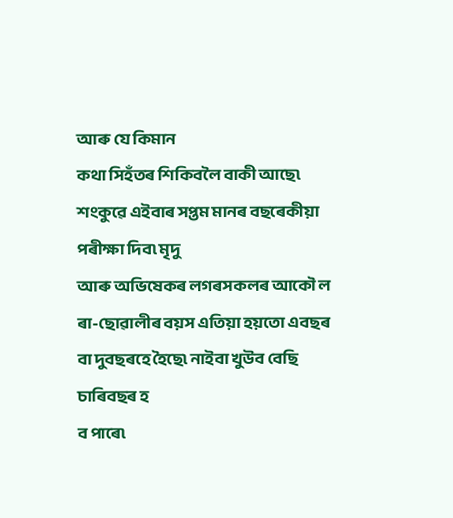আৰু যে কিমান
কথা সিহঁতৰ শিকিবলৈ বাকী আছে৷ শংকুৱে এইবাৰ সপ্তম মানৰ বছৰেকীয়া পৰীক্ষা দিব৷ মৃদু
আৰু অভিষেকৰ লগৰসকলৰ আকৌ ল
ৰা-ছোৱালীৰ বয়স এতিয়া হয়তো এবছৰ
বা দুবছৰহে হৈছে৷ নাইবা খুউব বেছি চাৰিবছৰ হ
ব পাৰে৷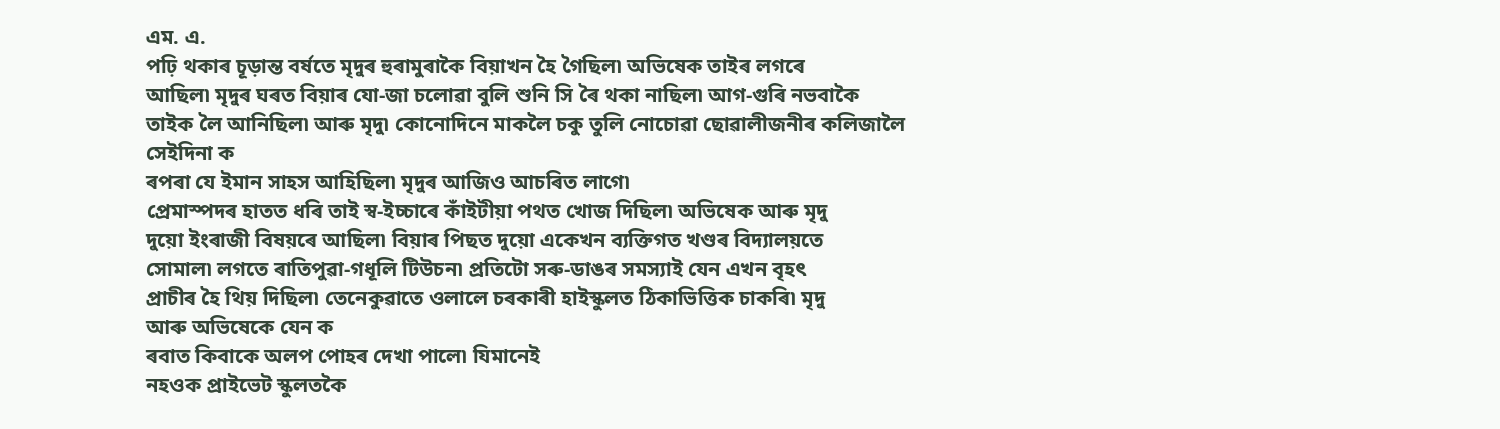এম. এ.
পঢ়ি থকাৰ চূড়ান্ত বৰ্ষতে মৃদুৰ হুৰামুৰাকৈ বিয়াখন হৈ গৈছিল৷ অভিষেক তাইৰ লগৰে
আছিল৷ মৃদুৰ ঘৰত বিয়াৰ যো-জা চলোৱা বুলি শুনি সি ৰৈ থকা নাছিল৷ আগ-গুৰি নভবাকৈ
তাইক লৈ আনিছিল৷ আৰু মৃদু৷ কোনোদিনে মাকলৈ চকু তুলি নোচোৱা ছোৱালীজনীৰ কলিজালৈ
সেইদিনা ক
ৰপৰা যে ইমান সাহস আহিছিল৷ মৃদুৰ আজিও আচৰিত লাগে৷
প্ৰেমাস্পদৰ হাতত ধৰি তাই স্ব-ইচ্চাৰে কাঁইটীয়া পথত খোজ দিছিল৷ অভিষেক আৰু মৃদু
দুয়ো ইংৰাজী বিষয়ৰে আছিল৷ বিয়াৰ পিছত দুয়ো একেখন ব্যক্তিগত খণ্ডৰ বিদ্যালয়তে
সোমাল৷ লগতে ৰাতিপুৱা-গধূলি টিউচন৷ প্ৰতিটো সৰু-ডাঙৰ সমস্যাই যেন এখন বৃহৎ
প্ৰাচীৰ হৈ থিয় দিছিল৷ তেনেকুৱাতে ওলালে চৰকাৰী হাইস্কুলত ঠিকাভিত্তিক চাকৰি৷ মৃদু
আৰু অভিষেকে যেন ক
ৰবাত কিবাকে অলপ পোহৰ দেখা পালে৷ যিমানেই
নহওক প্ৰাইভেট স্কুলতকৈ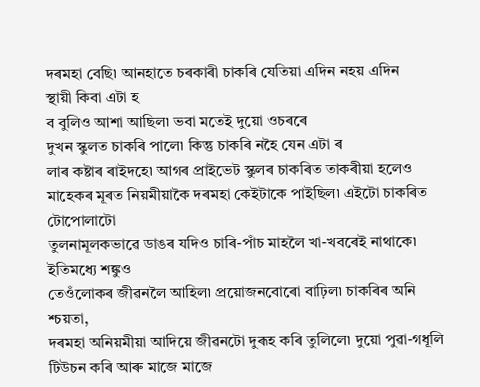দৰমহা বেছি৷ আনহাতে চৰকাৰী চাকৰি যেতিয়া এদিন নহয় এদিন
স্থায়ী কিবা এটা হ
ব বুলিও আশা আছিল৷ ভবা মতেই দুয়ো ওচৰৰে
দুখন স্কুলত চাকৰি পালে৷ কিন্তু চাকৰি নহৈ যেন এটা ৰ
লাৰ কষ্টাৰ ৰাইদহে৷ আগৰ প্ৰাইভেট স্কুলৰ চাকৰিত তাকৰীয়া হলেও মাহেকৰ মূৰত নিয়মীয়াকৈ দৰমহা কেইটাকে পাইছিল৷ এইটো চাকৰিত টোপোলাটো
তুলনামূলকভাৱে ডাঙৰ যদিও চাৰি-পাঁচ মাহলৈ খা-খবৰেই নাথাকে৷ ইতিমধ্যে শঙ্কুও
তেওঁলোকৰ জীৱনলৈ আহিল৷ প্ৰয়োজনবোৰো বাঢ়িল৷ চাকৰিৰ অনি
শ্চয়তা,
দৰমহা অনিয়মীয়া আদিয়ে জীৱনটো দুৰূহ কৰি তুলিলে৷ দুয়ো পুৱা-গধূলি
টিউচন কৰি আৰু মাজে মাজে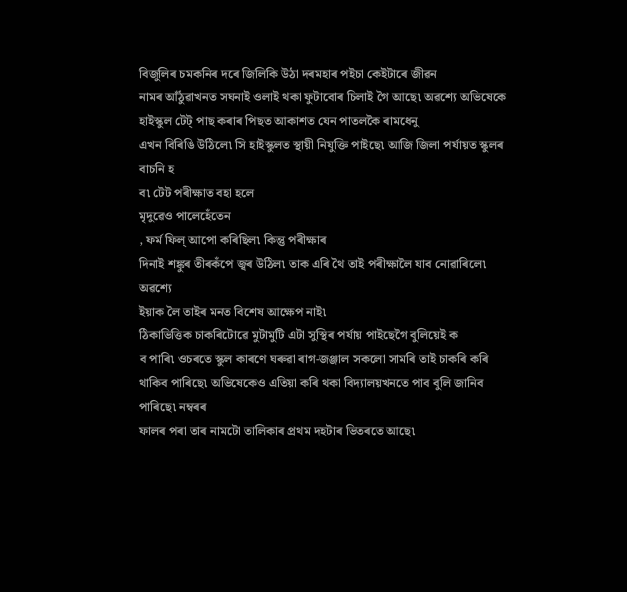বিজুলিৰ চমকনিৰ দৰে জিলিকি উঠা দৰমহাৰ পইচা কেইটাৰে জীৱন
নামৰ আঁঠুৱাখনত সঘনাই ওলাই থকা ফুটাবোৰ চিলাই গৈ আছে৷ অৱশ্যে অভিষেকে হাইস্কুল টেট্ পাছ কৰাৰ পিছত আকাশত যেন পাতলকৈ ৰামধেনু
এখন বিৰিঙি উঠিলে৷ সি হাইস্কুলত স্থায়ী নিযুক্তি পাইছে৷ আজি জিলা পৰ্যায়ত স্কুলৰ
বাচনি হ
ব৷ টেট পৰীক্ষাত বহা হলে
মৃদুৱেও পালেহেঁতেন
, ফৰ্ম ফিল্ আপো কৰিছিল৷ কিন্তু পৰীক্ষাৰ
দিনাই শঙ্কুৰ তীৰকঁপে জ্বৰ উঠিল৷ তাক এৰি থৈ তাই পৰীক্ষালৈ যাব নোৱাৰিলে৷ অৱশ্যে
ইয়াক লৈ তাইৰ মনত বিশেষ আক্ষেপ নাই৷
ঠিকাভিত্তিক চাকৰিটোৱে মুটামুটি এটা সুস্থিৰ পৰ্যায় পাইছেগৈ বুলিয়েই ক
ব পাৰি৷ ওচৰতে স্কুল কাৰণে ঘৰুৱা ৰাগ-জঞ্জাল সকলো সামৰি তাই চাকৰি কৰি
থাকিব পাৰিছে৷ অভিষেকেও এতিয়া কৰি থকা বিদ্যালয়খনতে পাব বুলি জানিব পাৰিছে৷ নম্বৰৰ
ফালৰ পৰা তাৰ নামটো তালিকাৰ প্ৰথম দহটাৰ ভিতৰতে আছে৷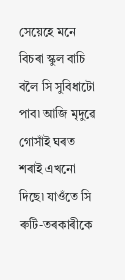সেয়েহে মনে বিচৰা স্কুল বাচি
বলৈ সি সুবিধাটো পাব৷ আজি মৃদুৱে গোসাঁই ঘৰত শৰাই এখনো
দিছে৷ যাওঁতে সি ৰুটি-তৰকাৰীকে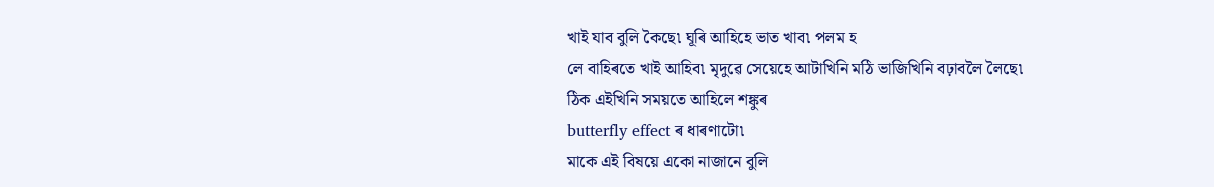খাই যাব বুলি কৈছে৷ ঘূৰি আহিহে ভাত খাব৷ পলম হ
লে বাহিৰতে খাই আহিব৷ মৃদুৱে সেয়েহে আটাখিনি মঠি ভাজিখিনি বঢ়াবলৈ লৈছে৷
ঠিক এইখিনি সময়তে আহিলে শঙ্কুৰ
butterfly effect ৰ ধাৰণাটো৷
মাকে এই বিষয়ে একো নাজানে বুলি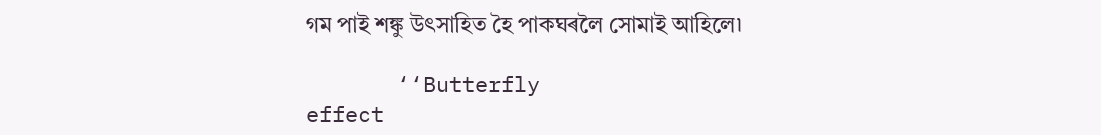গম পাই শঙ্কু উৎসাহিত হৈ পাকঘৰলৈ সোমাই আহিলে৷

       ‘‘Butterfly
effect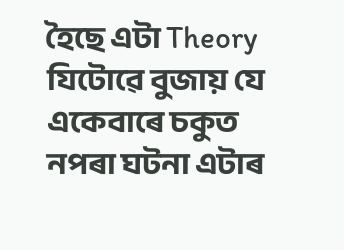হৈছে এটা Theory যিটোৱে বুজায় যে
একেবাৰে চকুত নপৰা ঘটনা এটাৰ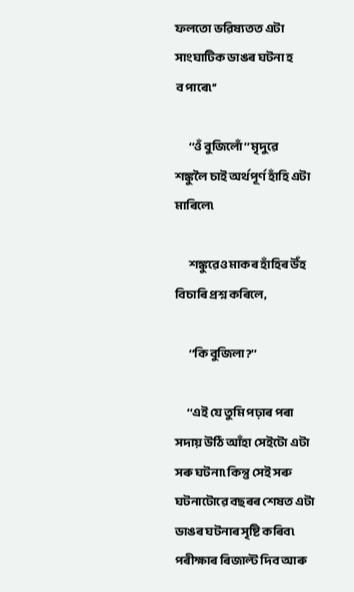ফলতো ভৱিষ্যতত এটা সাংঘাটিক ডাঙৰ ঘটনা হ
ব পাৰে৷’’

       ‘‘ওঁ বুজিলোঁ’’ মৃদুৱে
শঙ্কুলৈ চাই অৰ্থপূৰ্ণ হাঁহি এটা মাৰিলে৷

       শঙ্কুৱেও মাকৰ হাঁহিৰ উঁহ বিচাৰি প্ৰশ্ন কৰিলে,

       ‘‘কি বুজিলা?’’

      ‘‘এই যে তুমি পঢ়াৰ পৰা সদায় উঠি আঁহা সেইটো এটা সৰু ঘটনা৷ কিন্তু সেই সৰু
ঘটনাটোৱে বছৰৰ শেষত এটা ডাঙৰ ঘটনাৰ সৃষ্টি কৰিব৷ পৰীক্ষাৰ ৰিজাল্ট দিব আৰু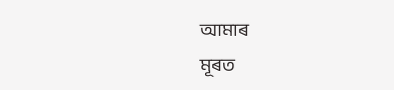আমাৰ
মূৰত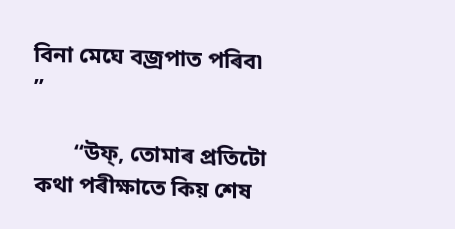বিনা মেঘে বজ্ৰপাত পৰিব৷
’’

       ‘‘উফ্‌, তোমাৰ প্ৰতিটো কথা পৰীক্ষাতে কিয় শেষ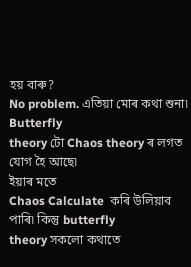হয় বাৰু?
No problem. এতিয়া মোৰ কথা শুনা৷ Butterfly
theory টো Chaos theory ৰ লগত যোগ হৈ আছে৷
ইয়াৰ মতে
Chaos Calculate  কৰি উলিয়াব পাৰি৷ কিন্তু butterfly
theory সকলো কথাতে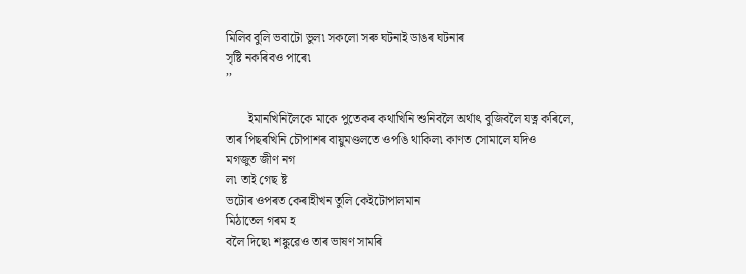মিলিব বুলি ভবাটো ভুল৷ সকলো সৰু ঘটনাই ডাঙৰ ঘটনাৰ
সৃষ্টি নকৰিবও পাৰে৷
’’

       ইমানখিনিলৈকে মাকে পুতেকৰ কথাখিনি শুনিবলৈ অৰ্থাৎ বুজিবলৈ যত্ন কৰিলে,
তাৰ পিছৰখিনি চৌপাশৰ বায়ুমণ্ডলতে ওপঙি থাকিল৷ কাণত সোমালে যদিও
মগজুত জীণ নগ
ল৷ তাই গেছ ষ্ট
ভটোৰ ওপৰত কেৰাহীখন তুলি কেইটোপালমান
মিঠাতেল গৰম হ
বলৈ দিছে৷ শঙ্কুৱেও তাৰ ভাষণ সামৰি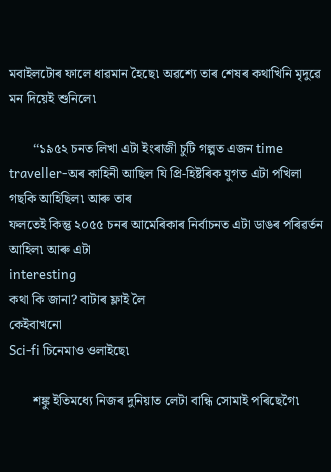মবাইলটোৰ ফালে ধাৱমান হৈছে৷ অৱশ্যে তাৰ শেষৰ কথাখিনি মৃদুৱে মন দিয়েই শুনিলে৷

       ‘‘১৯৫২ চনত লিখা এটা ইংৰাজী চুটি গল্পত এজন time traveller-অৰ কাহিনী আছিল যি প্ৰি-হিষ্টৰিক যুগত এটা পখিলা গছকি আহিছিল৷ আৰু তাৰ
ফলতেই কিন্তু ২০৫৫ চনৰ আমেৰিকাৰ নিৰ্বাচনত এটা ডাঙৰ পৰিৱৰ্তন আহিল৷ আৰু এটা
interesting
কথা কি জানা? বাটাৰ ফ্লাই লৈ
কেইবাখনো
Sci-fi চিনেমাও ওলাইছে৷

       শঙ্কু ইতিমধ্যে নিজৰ দুনিয়াত লেটা বান্ধি সোমাই পৰিছেগৈ৷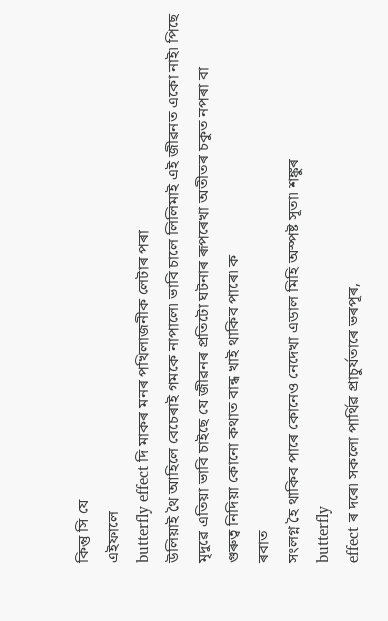কিন্তু সি যে
এইফালে
butterfly effect দি মাকৰ মনৰ পখিলাজনীক লেটাৰ পৰা
উলিয়াই থৈ আহিলে বেচেৰাই গমকে নাপালে৷ ভাবি চালে লিলিমাই এই জীৱনত একো নাই৷ পিছে
মৃদুৱে এতিয়া ভাবি চাইছে যে জীৱনৰ প্ৰতিটো ঘটনাৰ ৰূপৰেখা অতীতৰ চকুত নপৰা বা
গুৰুত্ব নিদিয়া কোনো কথাত বান্ধ খাই থাকিব পাৰে৷ ক
ৰবাত
সংলগ্ন হৈ থাকিব পাৰে কোনেও নেদেখা এডাল মিহি অস্পষ্ট সূতা৷ শঙ্কুৰ
butterfly
effect ৰ দৰে৷ সকলো পাৰ্থিৱ প্ৰাচুৰ্যতাৰে ভৰপূৰ,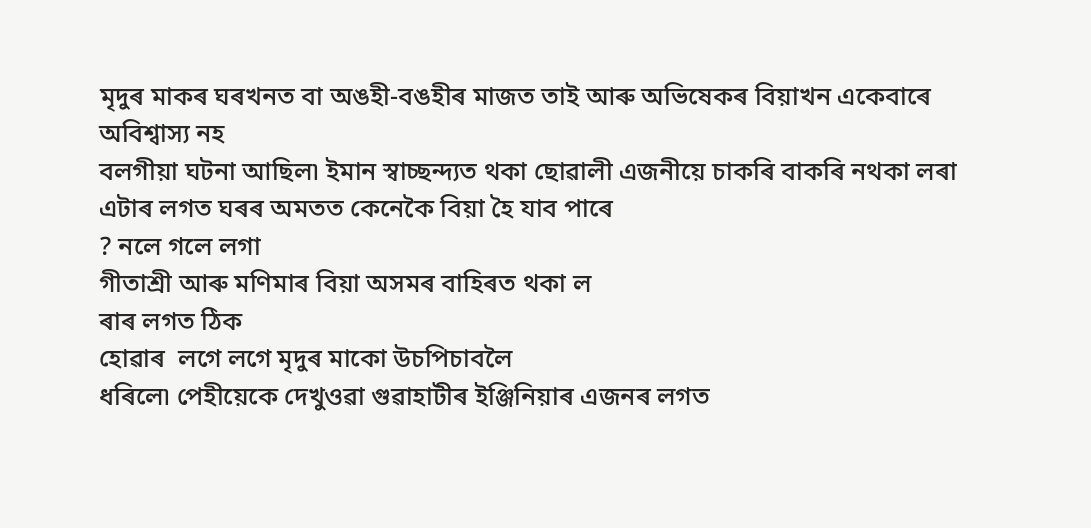মৃদুৰ মাকৰ ঘৰখনত বা অঙহী-বঙহীৰ মাজত তাই আৰু অভিষেকৰ বিয়াখন একেবাৰে
অবিশ্বাস্য নহ
বলগীয়া ঘটনা আছিল৷ ইমান স্বাচ্ছন্দ্যত থকা ছোৱালী এজনীয়ে চাকৰি বাকৰি নথকা লৰা
এটাৰ লগত ঘৰৰ অমতত কেনেকৈ বিয়া হৈ যাব পাৰে
? নলে গলে লগা
গীতাশ্ৰী আৰু মণিমাৰ বিয়া অসমৰ বাহিৰত থকা ল
ৰাৰ লগত ঠিক
হোৱাৰ  লগে লগে মৃদুৰ মাকো উচপিচাবলৈ
ধৰিলে৷ পেহীয়েকে দেখুওৱা গুৱাহাটীৰ ইঞ্জিনিয়াৰ এজনৰ লগত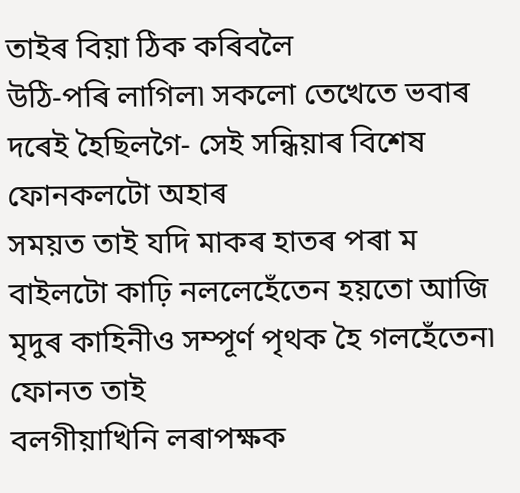তাইৰ বিয়া ঠিক কৰিবলৈ
উঠি-পৰি লাগিল৷ সকলো তেখেতে ভবাৰ দৰেই হৈছিলগৈ- সেই সন্ধিয়াৰ বিশেষ ফোনকলটো অহাৰ
সময়ত তাই যদি মাকৰ হাতৰ পৰা ম
বাইলটো কাঢ়ি নললেহেঁতেন হয়তো আজি মৃদুৰ কাহিনীও সম্পূৰ্ণ পৃথক হৈ গলহেঁতেন৷ ফোনত তাই
বলগীয়াখিনি লৰাপক্ষক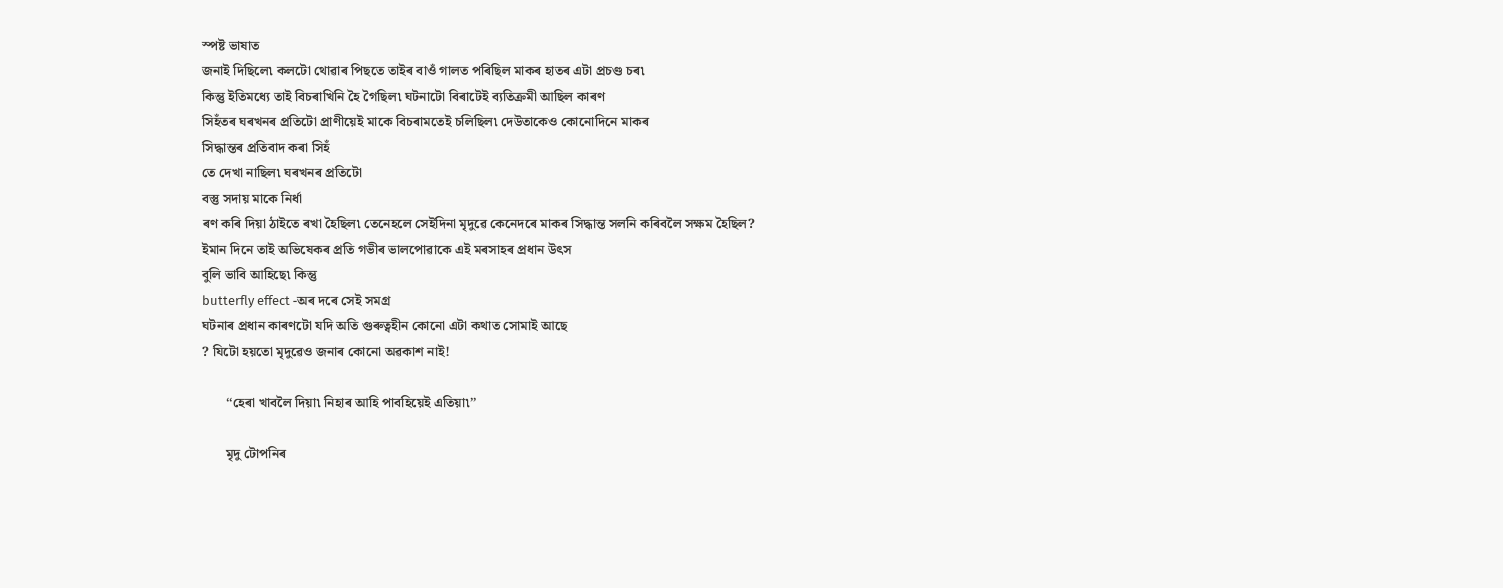স্পষ্ট ভাষাত
জনাই দিছিলে৷ কলটো থোৱাৰ পিছতে তাইৰ বাওঁ গালত পৰিছিল মাকৰ হাতৰ এটা প্ৰচণ্ড চৰ৷
কিন্তু ইতিমধ্যে তাই বিচৰাখিনি হৈ গৈছিল৷ ঘটনাটো বিৰাটেই ব্যতিক্ৰমী আছিল কাৰণ
সিহঁতৰ ঘৰখনৰ প্ৰতিটো প্ৰাণীয়েই মাকে বিচৰামতেই চলিছিল৷ দেউতাকেও কোনোদিনে মাকৰ
সিদ্ধান্তৰ প্ৰতিবাদ কৰা সিহঁ
তে দেখা নাছিল৷ ঘৰখনৰ প্ৰতিটো
বস্তু সদায় মাকে নিৰ্ধা
ৰণ কৰি দিয়া ঠাইতে ৰখা হৈছিল৷ তেনেহলে সেইদিনা মৃদুৱে কেনেদৰে মাকৰ সিদ্ধান্ত সলনি কৰিবলৈ সক্ষম হৈছিল?
ইমান দিনে তাই অভিষেকৰ প্ৰতি গভীৰ ভালপোৱাকে এই মৰসাহৰ প্ৰধান উৎস
বুলি ভাবি আহিছে৷ কিন্তু
butterfly effect -অৰ দৰে সেই সমগ্ৰ
ঘটনাৰ প্ৰধান কাৰণটো যদি অতি গুৰুত্বহীন কোনো এটা কথাত সোমাই আছে
? যিটো হয়তো মৃদুৱেও জনাৰ কোনো অৱকাশ নাই!

       ‘‘হেৰা খাবলৈ দিয়া৷ নিহাৰ আহি পাবহিয়েই এতিয়া৷’’

       মৃদু টোপনিৰ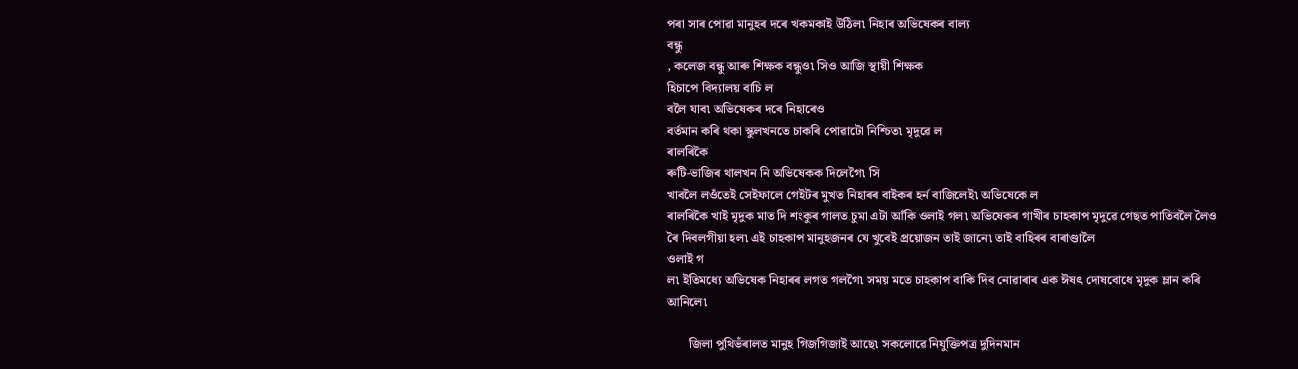পৰা সাৰ পোৱা মানুহৰ দৰে খকমকাই উঠিল৷ নিহাৰ অভিষেকৰ বাল্য
বন্ধু
, কলেজ বন্ধু আৰু শিক্ষক বন্ধুও৷ সিও আজি স্থায়ী শিক্ষক
হিচাপে বিদ্যালয় বাচি ল
বলৈ যাব৷ অভিষেকৰ দৰে নিহাৰেও
বৰ্তমান কৰি থকা স্কুলখনতে চাকৰি পোৱাটো নিশ্চিত৷ মৃদুৱে ল
ৰালৰিকৈ
ৰুটি-ভাজিৰ থালখন নি অভিষেকক দিলেগৈ৷ সি
খাবলৈ লওঁতেই সেইফালে গেইটৰ মুখত নিহাৰৰ বাইকৰ হৰ্ন বাজিলেই৷ অভিষেকে ল
ৰালৰিকৈ খাই মৃদুক মাত দি শংকুৰ গালত চুমা এটা আঁকি ওলাই গল৷ অভিষেকৰ গাখীৰ চাহকাপ মৃদুৱে গেছত পাতিবলৈ লৈও ৰৈ দিবলগীয়া হল৷ এই চাহকাপ মানুহজনৰ যে খুবেই প্ৰয়োজন তাই জানে৷ তাই বাহিৰৰ বাৰাণ্ডালৈ
ওলাই গ
ল৷ ইতিমধ্যে অভিষেক নিহাৰৰ লগত গলগৈ৷ সময় মতে চাহকাপ বাকি দিব নোৱাৰাৰ এক ঈষৎ দোষবোধে মৃদুক ম্লান কৰি
আনিলে৷

       জিলা পুথিভঁৰালত মানুহ গিজগিজাই আছে৷ সকলোৱে নিযুক্তিপত্ৰ দুদিনমান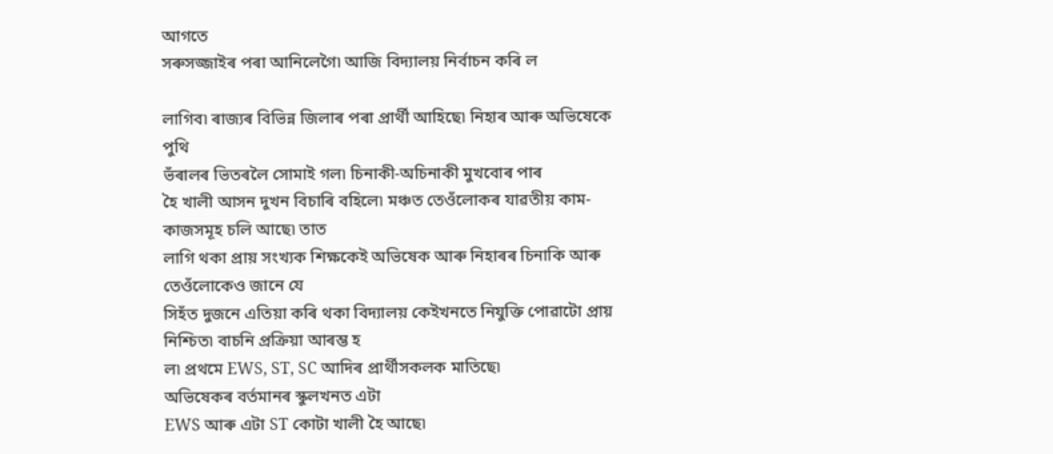আগতে
সৰুসজ্জাইৰ পৰা আনিলেগৈ৷ আজি বিদ্যালয় নিৰ্বাচন কৰি ল

লাগিব৷ ৰাজ্যৰ বিভিন্ন জিলাৰ পৰা প্ৰাৰ্থী আহিছে৷ নিহাৰ আৰু অভিষেকে পুথি
ভঁৰালৰ ভিতৰলৈ সোমাই গল৷ চিনাকী-অচিনাকী মুখবোৰ পাৰ
হৈ খালী আসন দুখন বিচাৰি বহিলে৷ মঞ্চত তেওঁলোকৰ যাৱতীয় কাম-কাজসমূহ চলি আছে৷ তাত
লাগি থকা প্ৰায় সংখ্যক শিক্ষকেই অভিষেক আৰু নিহাৰৰ চিনাকি আৰু তেওঁলোকেও জানে যে
সিহঁত দুজনে এতিয়া কৰি থকা বিদ্যালয় কেইখনতে নিযুক্তি পোৱাটো প্ৰায় নিশ্চিত৷ বাচনি প্ৰক্ৰিয়া আৰম্ভ হ
ল৷ প্ৰথমে EWS, ST, SC আদিৰ প্ৰাৰ্থীসকলক মাতিছে৷
অভিষেকৰ বৰ্তমানৰ স্কুলখনত এটা
EWS আৰু এটা ST কোটা খালী হৈ আছে৷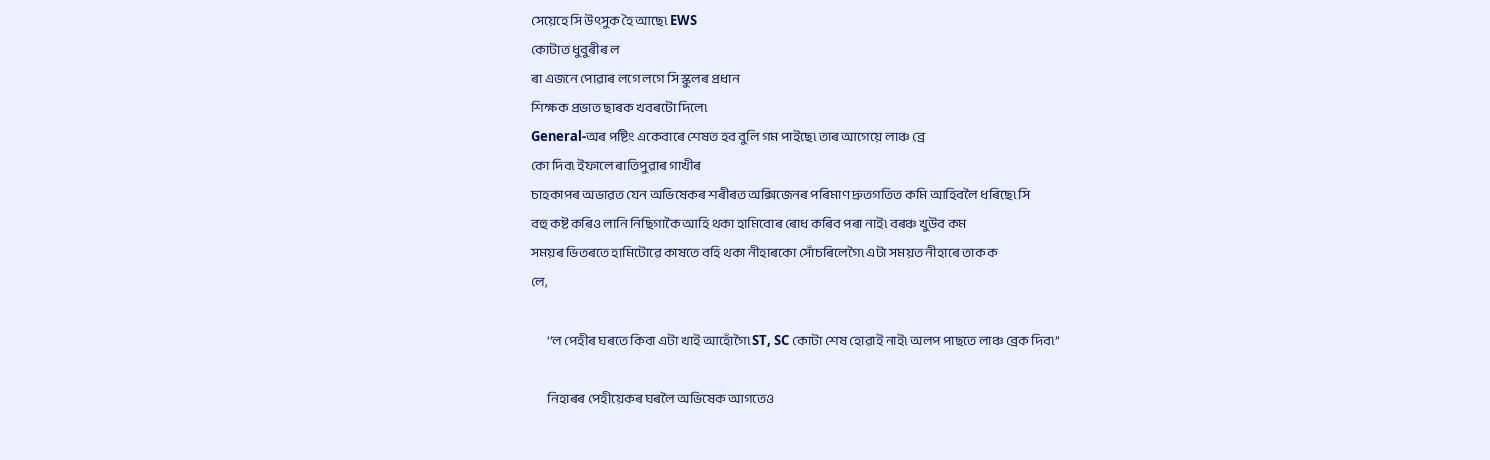সেয়েহে সি উৎসুক হৈ আছে৷ EWS
কোটাত ধুবুৰীৰ ল
ৰা এজনে পোৱাৰ লগে লগে সি স্কুলৰ প্ৰধান
শিক্ষক প্ৰভাত ছাৰক খবৰটো দিলে৷
General-অৰ পষ্টিং একেবাৰে শেষত হব বুলি গম পাইছে৷ তাৰ আগেয়ে লাঞ্চ ব্ৰে
কো দিব৷ ইফালে ৰাতিপুৱাৰ গাখীৰ
চাহকাপৰ অভাৱত যেন অভিষেকৰ শৰীৰত অক্সিজেনৰ পৰিমাণ দ্ৰুতগতিত কমি আহিবলৈ ধৰিছে৷ সি
বহু কষ্ট কৰিও লানি নিছিগাকৈ আহি থকা হামিবোৰ ৰোধ কৰিব পৰা নাই৷ বৰঞ্চ খুউব কম
সময়ৰ ভিতৰতে হামিটোৱে কাষতে বহি থকা নীহাৰকো সোঁচৰিলেগৈ৷ এটা সময়ত নীহাৰে তাক ক
লে,

       ‘‘ল পেহীৰ ঘৰতে কিবা এটা খাই আহোঁগৈ৷ ST, SC কোটা শেষ হোৱাই নাই৷ অলপ পাছতে লাঞ্চ ব্ৰেক দিব৷’’

       নিহাৰৰ পেহীয়েকৰ ঘৰলৈ অভিষেক আগতেও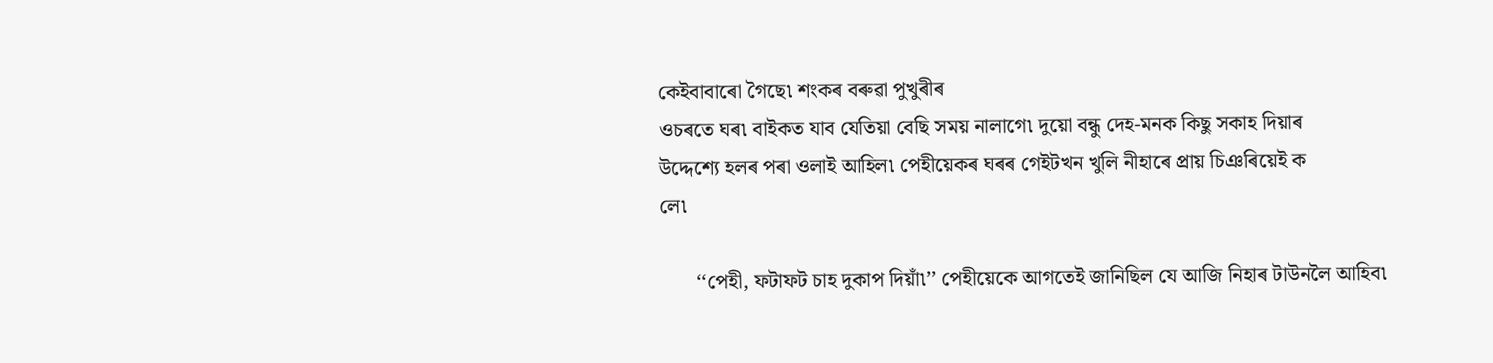কেইবাবাৰো গৈছে৷ শংকৰ বৰুৱা পুখুৰীৰ
ওচৰতে ঘৰ৷ বাইকত যাব যেতিয়া বেছি সময় নালাগে৷ দুয়ো বন্ধু দেহ-মনক কিছু সকাহ দিয়াৰ
উদ্দেশ্যে হলৰ পৰা ওলাই আহিল৷ পেহীয়েকৰ ঘৰৰ গেইটখন খুলি নীহাৰে প্ৰায় চিঞৰিয়েই ক
লে৷

       ‘‘পেহী, ফটাফট চাহ দুকাপ দিয়াঁ৷’’ পেহীয়েকে আগতেই জানিছিল যে আজি নিহাৰ টাউনলৈ আহিব৷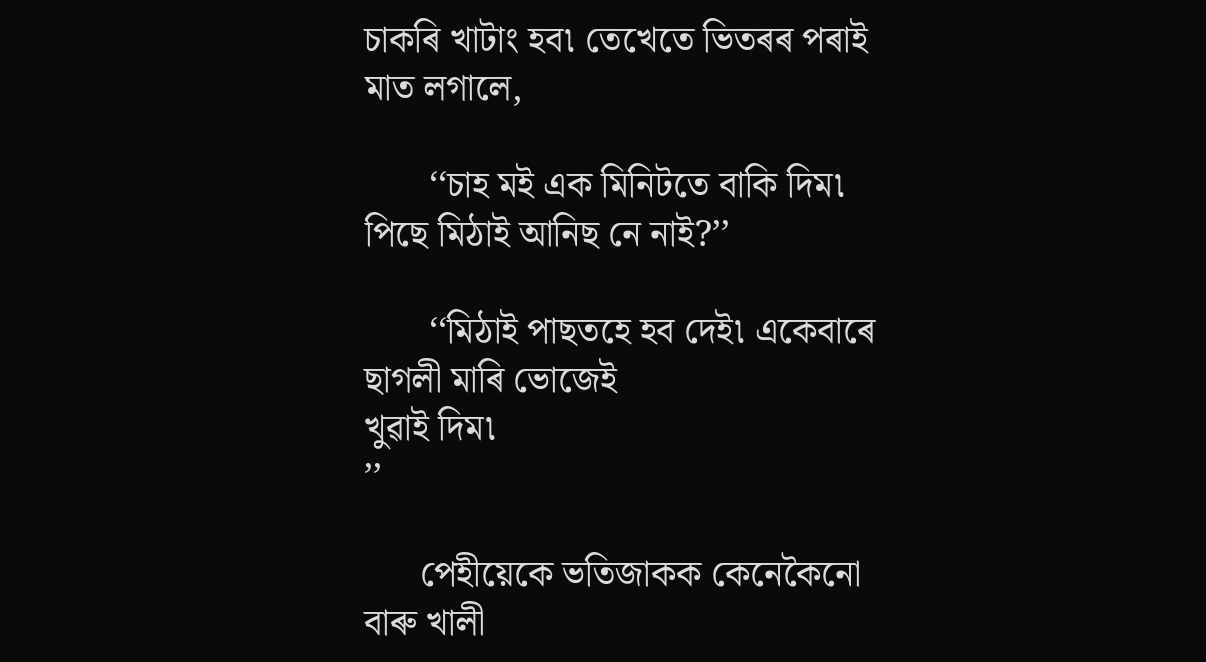চাকৰি খাটাং হব৷ তেখেতে ভিতৰৰ পৰাই মাত লগালে,

       ‘‘চাহ মই এক মিনিটতে বাকি দিম৷ পিছে মিঠাই আনিছ নে নাই?’’

       ‘‘মিঠাই পাছতহে হব দেই৷ একেবাৰে ছাগলী মাৰি ভোজেই
খুৱাই দিম৷
’’

      পেহীয়েকে ভতিজাকক কেনেকৈনো বাৰু খালী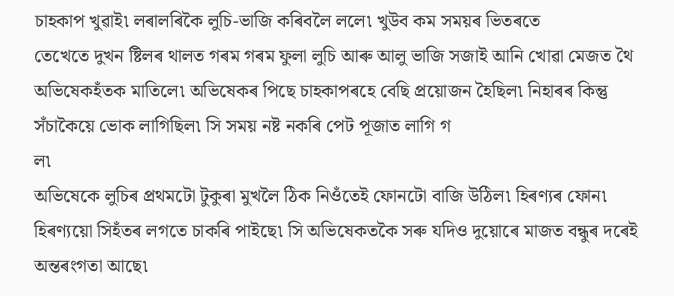চাহকাপ খুৱাই৷ লৰালৰিকৈ লুচি-ভাজি কৰিবলৈ ললে৷ খুউব কম সময়ৰ ভিতৰতে
তেখেতে দুখন ষ্টিলৰ থালত গৰম গৰম ফুলা লুচি আৰু আলু ভাজি সজাই আনি খোৱা মেজত থৈ
অভিষেকহঁতক মাতিলে৷ অভিষেকৰ পিছে চাহকাপৰহে বেছি প্ৰয়োজন হৈছিল৷ নিহাৰৰ কিন্তু
সঁচাকৈয়ে ভোক লাগিছিল৷ সি সময় নষ্ট নকৰি পেট পূজাত লাগি গ
ল৷
অভিষেকে লুচিৰ প্ৰথমটো টুকুৰা মুখলৈ ঠিক নিওঁতেই ফোনটো বাজি উঠিল৷ হিৰণ্যৰ ফোন৷
হিৰণ্যয়ো সিহঁতৰ লগতে চাকৰি পাইছে৷ সি অভিষেকতকৈ সৰু যদিও দুয়োৰে মাজত বন্ধুৰ দৰেই
অন্তৰংগতা আছে৷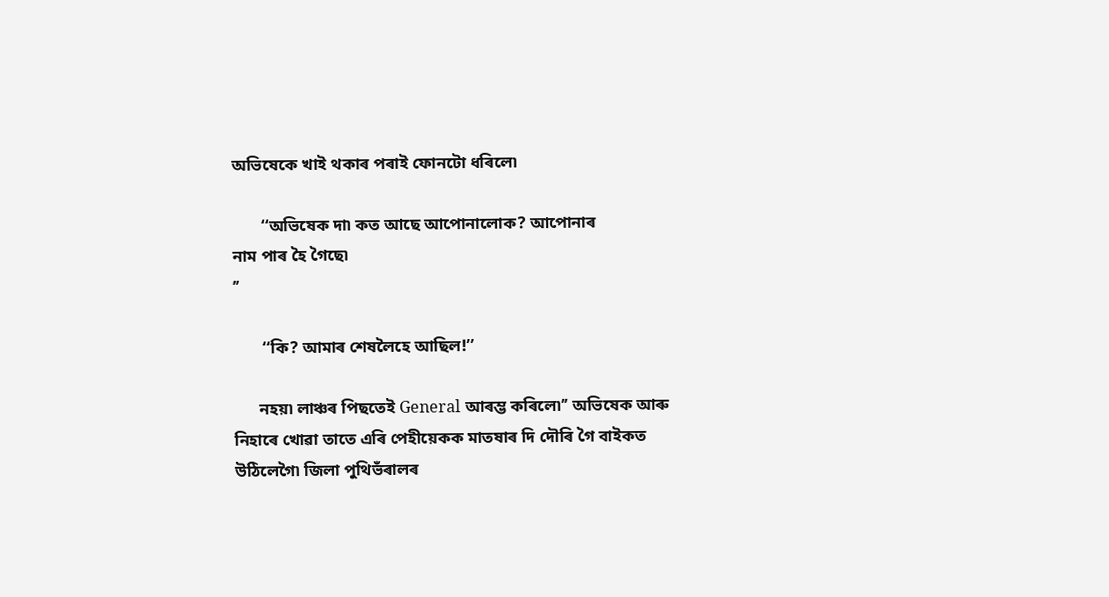অভিষেকে খাই থকাৰ পৰাই ফোনটো ধৰিলে৷

       ‘‘অভিষেক দা৷ কত আছে আপোনালোক? আপোনাৰ
নাম পাৰ হৈ গৈছে৷
’’

       ‘‘কি? আমাৰ শেষলৈহে আছিল!’’

      নহয়৷ লাঞ্চৰ পিছতেই General আৰম্ভ কৰিলে৷’’ অভিষেক আৰু নিহাৰে খোৱা তাতে এৰি পেহীয়েকক মাতষাৰ দি দৌৰি গৈ বাইকত
উঠিলেগৈ৷ জিলা পুথিভঁৰালৰ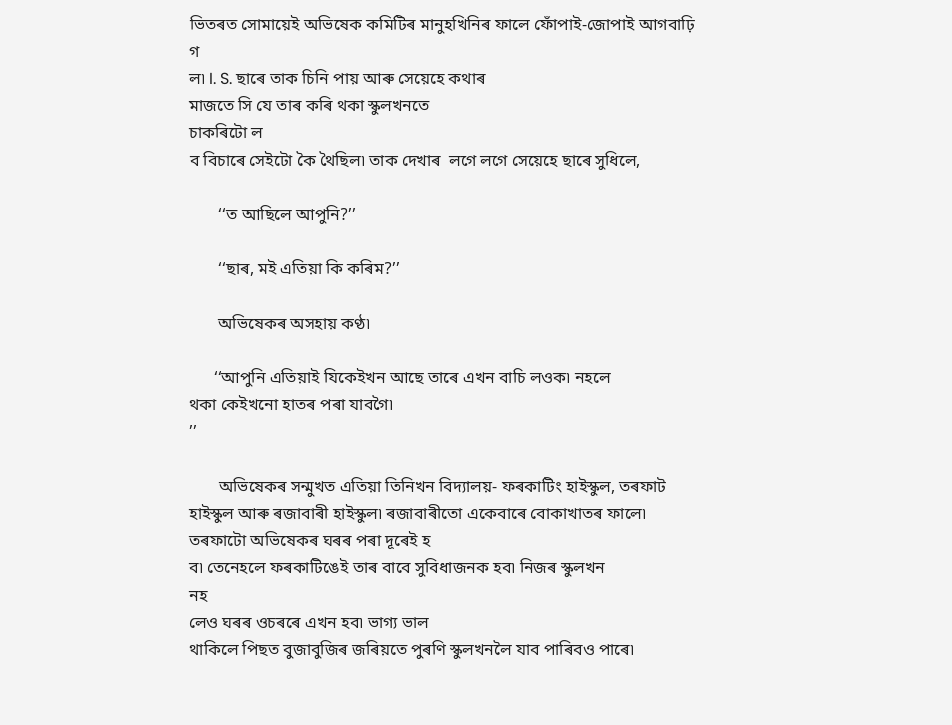ভিতৰত সোমায়েই অভিষেক কমিটিৰ মানুহখিনিৰ ফালে ফোঁপাই-জোপাই আগবাঢ়ি গ
ল৷ I. S. ছাৰে তাক চিনি পায় আৰু সেয়েহে কথাৰ
মাজতে সি যে তাৰ কৰি থকা স্কুলখনতে
চাকৰিটো ল
ব বিচাৰে সেইটো কৈ থৈছিল৷ তাক দেখাৰ  লগে লগে সেয়েহে ছাৰে সুধিলে,

       ‘‘ত আছিলে আপুনি?’’

       ‘‘ছাৰ, মই এতিয়া কি কৰিম?’’

       অভিষেকৰ অসহায় কণ্ঠ৷

      ‘‘আপুনি এতিয়াই যিকেইখন আছে তাৰে এখন বাচি লওক৷ নহলে
থকা কেইখনো হাতৰ পৰা যাবগৈ৷
’’

       অভিষেকৰ সন্মুখত এতিয়া তিনিখন বিদ্যালয়- ফৰকাটিং হাইস্কুল, তৰফাট হাইস্কুল আৰু ৰজাবাৰী হাইস্কুল৷ ৰজাবাৰীতো একেবাৰে বোকাখাতৰ ফালে৷
তৰফাটো অভিষেকৰ ঘৰৰ পৰা দূৰেই হ
ব৷ তেনেহলে ফৰকাটিঙেই তাৰ বাবে সুবিধাজনক হব৷ নিজৰ স্কুলখন
নহ
লেও ঘৰৰ ওচৰৰে এখন হব৷ ভাগ্য ভাল
থাকিলে পিছত বুজাবুজিৰ জৰিয়তে পুৰণি স্কুলখনলৈ যাব পাৰিবও পাৰে৷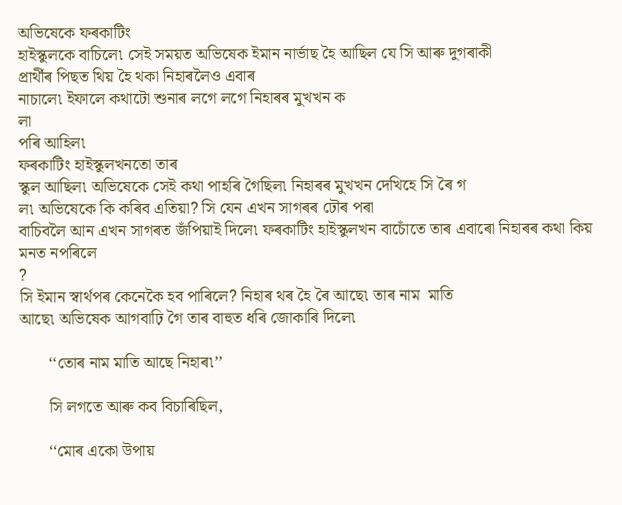অভিষেকে ফৰকাটিং
হাইস্কুলকে বাচিলে৷ সেই সময়ত অভিষেক ইমান নাৰ্ভাছ হৈ আছিল যে সি আৰু দুগৰাকী
প্ৰাৰ্থীৰ পিছত থিয় হৈ থকা নিহাৰলৈও এবাৰ
নাচালে৷ ইফালে কথাটো শুনাৰ লগে লগে নিহাৰৰ মুখখন ক
লা
পৰি আহিল৷
ফৰকাটিং হাইস্কুলখনতো তাৰ
স্কুল আছিল৷ অভিষেকে সেই কথা পাহৰি গৈছিল৷ নিহাৰৰ মুখখন দেখিহে সি ৰৈ গ
ল৷ অভিষেকে কি কৰিব এতিয়া? সি যেন এখন সাগৰৰ ঢৌৰ পৰা
বাচিবলৈ আন এখন সাগৰত জঁপিয়াই দিলে৷ ফৰকাটিং হাইস্কুলখন বাচোঁতে তাৰ এবাৰো নিহাৰৰ কথা কিয় মনত নপৰিলে
?
সি ইমান স্বাৰ্থপৰ কেনেকৈ হব পাৰিলে? নিহাৰ থৰ হৈ ৰৈ আছে৷ তাৰ নাম  মাতি
আছে৷ অভিষেক আগবাঢ়ি গৈ তাৰ বাহুত ধৰি জোকাৰি দিলে৷

       ‘‘তোৰ নাম মাতি আছে নিহাৰ৷’’

       সি লগতে আৰু কব বিচাৰিছিল,

       ‘‘মোৰ একো উপায়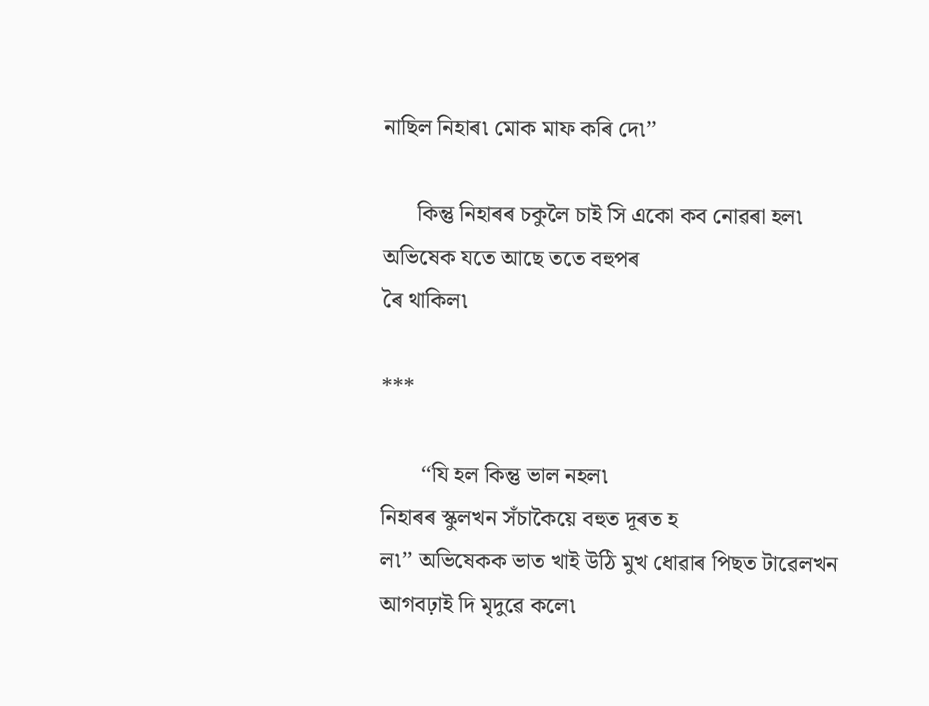নাছিল নিহাৰ৷ মোক মাফ কৰি দে৷’’

      কিন্তু নিহাৰৰ চকুলৈ চাই সি একো কব নোৱৰা হল৷ অভিষেক যতে আছে ততে বহুপৰ
ৰৈ থাকিল৷

***

       ‘‘যি হল কিন্তু ভাল নহল৷
নিহাৰৰ স্কুলখন সঁচাকৈয়ে বহুত দূৰত হ
ল৷’’ অভিষেকক ভাত খাই উঠি মুখ ধোৱাৰ পিছত টাৱেলখন আগবঢ়াই দি মৃদুৱে কলে৷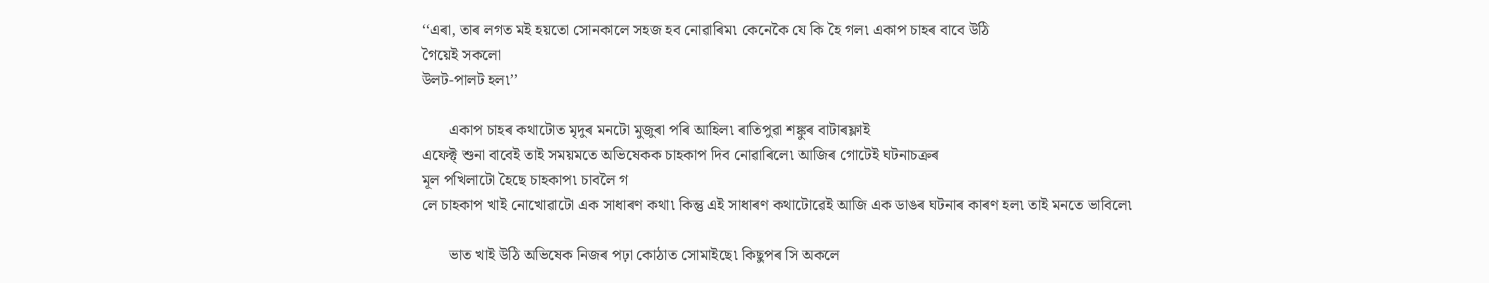‘‘এৰা, তাৰ লগত মই হয়তো সোনকালে সহজ হব নোৱাৰিম৷ কেনেকৈ যে কি হৈ গল৷ একাপ চাহৰ বাবে উঠি
গৈয়েই সকলো
উলট-পালট হল৷’’

       একাপ চাহৰ কথাটোত মৃদুৰ মনটো মুজুৰা পৰি আহিল৷ ৰাতিপুৱা শঙ্কুৰ বাটাৰফ্লাই
এফেক্ট্ শুনা বাবেই তাই সময়মতে অভিষেকক চাহকাপ দিব নোৱাৰিলে৷ আজিৰ গোটেই ঘটনাচক্ৰৰ
মূল পখিলাটো হৈছে চাহকাপ৷ চাবলৈ গ
লে চাহকাপ খাই নোখোৱাটো এক সাধাৰণ কথা৷ কিন্তু এই সাধাৰণ কথাটোৱেই আজি এক ডাঙৰ ঘটনাৰ কাৰণ হল৷ তাই মনতে ভাবিলে৷

       ভাত খাই উঠি অভিষেক নিজৰ পঢ়া কোঠাত সোমাইছে৷ কিছুপৰ সি অকলে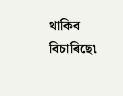থাকিব
বিচাৰিছে৷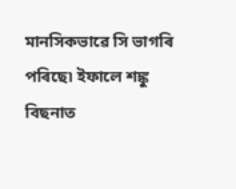মানসিকভাৱে সি ভাগৰি পৰিছে৷ ইফালে শঙ্কু বিছনাত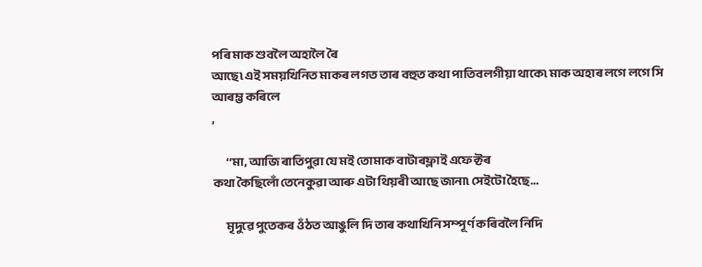পৰি মাক শুবলৈ অহালৈ ৰৈ
আছে৷ এই সময়খিনিত মাকৰ লগত তাৰ বহুত কথা পাতিবলগীয়া থাকে৷ মাক অহাৰ লগে লগে সি
আৰম্ভ কৰিলে
,

       ‘‘মা, আজি ৰাতিপুৱা যে মই তোমাক বাটাৰফ্লাই এফেক্টৰ
কথা কৈছিলোঁ তেনেকুৱা আৰু এটা থিয়ৰী আছে জানা৷ সেইটো হৈছে…

       মৃদুৱে পুতেকৰ ওঁঠত আঙুলি দি তাৰ কথাখিনি সম্পূৰ্ণ কৰিবলৈ নিদি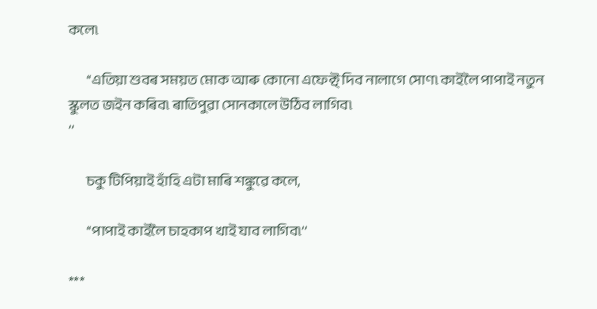কলে৷

       ‘‘এতিয়া শুবৰ সময়ত মোক আৰু কোনো এফেক্ট্ দিব নালাগে সোণ৷ কাইলৈ পাপাই নতুন
স্কুলত জইন কৰিব৷ ৰাতিপুৱা সোনকালে উঠিব লাগিব৷
’’

       চকু টিপিয়াই হাঁহি এটা মাৰি শঙ্কুৱে কলে,

       ‘‘পাপাই কাইলৈ চাহকাপ খাই যাব লাগিব৷’’

***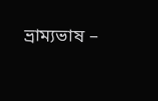ভ্ৰাম্যভাষ –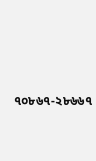৭০৮৬৭-২৮৬৬৭